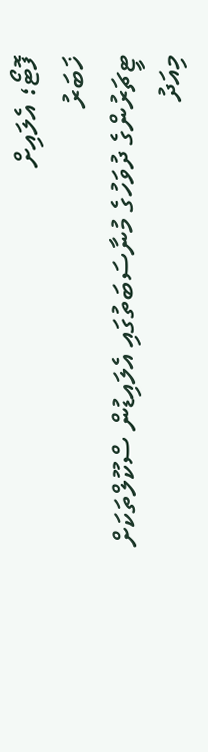ފޮޓޯ؛ އެލައިށް
ޚަބަރު
ޓީޗަރުންގެ ދުވަހުގެ މުނާސަބަތުގައި އެލައިޑުން ސްކޫލްތަކަށް
މިއަދު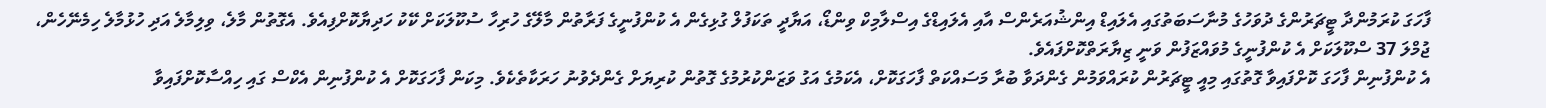ފާހަގަ ކުރަމުންދާ ޓީޗަރުންގެ ދުވަހުގެ މުނާސަބަތުގައި އެލައިޑް އިންޝުއަރެންސް އާއި އެލައިޑްގެ އިސްލާމިކް ވިންޑޯ، އަޔާދީ ތަކަފުލް ގުޅިގެން އެ ކުންފުނީގެ ފަރާތުން މާލޭގެ ހުރިހާ ސުކޫލަކަށް ކޭކު ހަދިޔާކޮށްފިއެވެ. އެގޮތުން މާލެ، ވިލިމާލެ އަދި ހުޅުމާލެ ހިމެނޭހެން، ޖުމްލަ 37 ސްކޫލަކަށް އެ ކުންފުނީގެ މުވައްޒަފުން ވަނީ ޒިޔާރަތްކޮށްފައެވެ.
އެ ކުންފުނިން ފާހަގަ ކޮށްފައިވާ ގޮތުގައި މިއީ ޓީޗަރުން ކުރައްވަމުން ގެންދަވާ ބުރާ މަސައްކަތް ފާހަގަކޮށް، އެކަމުގެ އަގު ވަޒަންކުރުމުގެ ގޮތުން ކުރިޔަށް ގެންދެވުނު ހަރަކާތެކެވެ. މިކަން ފާހަގަކޮށް އެ ކުންފުނިން އެކްސް ގައި ހިއްސާކޮށްފައިވާ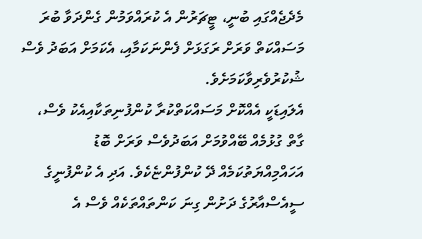މެދެޖެއްގައި ބުނީ، ޓީޗަރުން އެ ކުރައްވަމުން ގެންދަވާ ބުރަ މަސައްކަތް ވަރަށް ރަގަޅަށް ފެންނަކަމާއި، އެކަމަށް އަބަދު ވެސް ޝުކުރުވެރިވާކަމަށެވެ.
އެލައިޑަކީ އެއްކޮށް މަސައްކަތްކުރާ ކުންފުނިތަކާއިއެކު ވެސް، ގާތް ގުޅުމެއް ބޭއްވުމަށް އަބަދުވެސް ވަރަށް ބޮޑު އަހައްމިއްޔަތުކަމެއް ދޭ ކުންފުންޏެކެވެ. އަދި އެ ކުންފުނީގެ ސީއެސްއާރުގެ ދަށުން ގިނަ ކަންތައްތަކެއް ވެސް އެ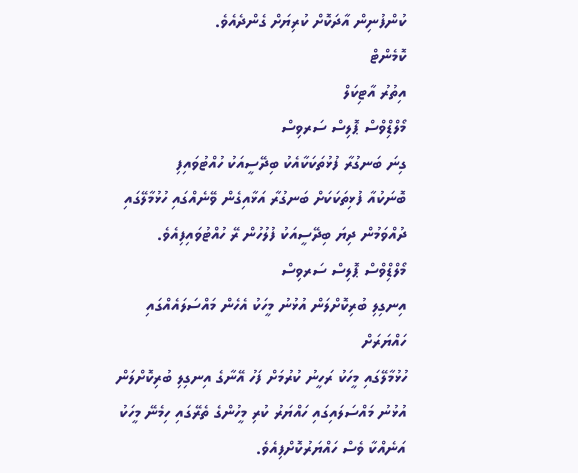ކުންފުނިން އާދަކޮށް ކުރިޔަށް ގެންދެއެވެ.
ކޮމެންޓް
އިތުރު އާޓިކަލް
މޯލްޑިްވްސް ޕޮލިސް ސަރވިސް
ގިނަ ބަނގުރާ ފުޅުތަކަކާއެކު ބިދޭސީއަކު ހުއްޓުވައިފި
ބޮނަކުއާ ފުޅިތަކަކަށް ބަނގުރާ އަޅާއިގެން ވޭނެއްގައި ހުޅުމާލޭގައި ދުއްވަމުން ދިޔަ ބިދޭސީއަކު ފުލުހުން ރޭ ހުއްޓުވައިފިއެވެ.
މޯލްޑިްވްސް ޕޮލިސް ސަރވިސް
އިނގިލި ބުރިކޮށްލަން އުޅުނު މީހަކު އެހެން މައްސަލައެއްގައި ހައްޔަރަށް
ހުޅުމާލޭގައި މީހަކު ރަހީނު ކުރުމަށް ފަހު އޭނާގެ އިނގިލި ބުރިކޮށްލަން އުޅުނު މައްސަލައިގައި ހައްޔަރު ކުރި މީހުންގެ ތެރޭގައި ހިމެނޭ މީހަކު އަނެއްކާ ވެސް ހައްޔަރުކޮށްފިއެވެ.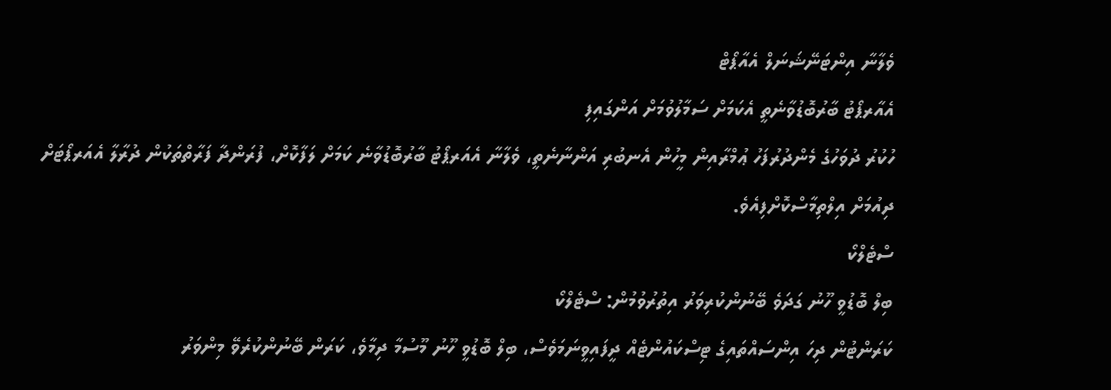ވެލާނާ އިންޓަނޭޝަނަލް އެއާޕޯޓް
އެއާރޕޯޓު ބާރުބޮޑުވާނެތީ އެކަމަށް ސަމާލުވުމަށް އަންގައިފި
ހުކުރު ދުވަހުގެ މެންދުރުފަހު ޢުމްރާއިން މީހުން އެނބުރި އަންނާނެތީ، ވެލާނާ އެއަރޕޯޓު ބާރުބޮޑުވާނެ ކަމަށް ލަފާކޮށް، ފުރަންދާ ފަރާތްތަކުން ދުރާލާ އެއަރޕޯޓަށް ދިއުމަށް އިލްތިމާސްކޮށްފިއެވެ.
ސްޓެލްކޯ
ބިލް ބޮޑުވީ ހޫނު ގަދަވެ ބޭނުންކުރިވަރު އިތުރުވުމުން: ސްޓެލްކޯ
ކަރަންޓުން ދިހަ އިންސައްތައިގެ ޓިސްކައުންޓެއް ދީފައިވީނަމަވެސް، ބިލް ބޮޑުވީ ހޫނު މޫސުމާ ދިމާވެ، ކަރަން ބޭނުންކުރެވޭ މިންވަރު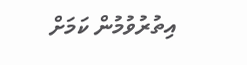އިތުރުވުމުން ކަމަށް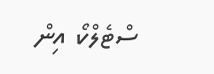ސްޓެލްކޯ އިން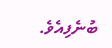ބުނެފިއެވެ.